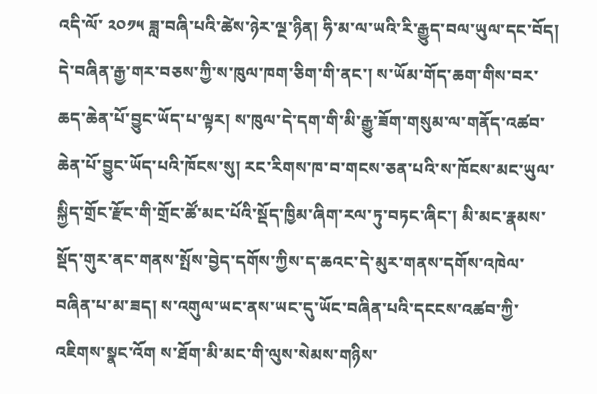འདི་ལོ་ ༢༠༡༥ ཟླ་བཞི་པའི་ཚེས་ཉེར་ལྔ་ཉིན། ཧི་མ་ལ་ཡའི་རི་རྒྱུད་བལ་ཡུལ་དང་བོད། དེ་བཞིན་རྒྱ་གར་བཅས་ཀྱི་ས་ཁུལ་ཁག་ཅིག་གི་ནང་། ས་ཡོམ་གོད་ཆག་གིས་བར་ཆད་ཆེན་པོ་བྱུང་ཡོད་པ་ལྟར། ས་ཁུལ་དེ་དག་གི་མི་རྒྱུ་ཟོག་གསུམ་ལ་གནོད་འཚབ་ཆེན་པོ་བྱུང་ཡོད་པའི་ཁོངས་སུ། རང་རིགས་ཁ་བ་གངས་ཅན་པའི་ས་ཁོངས་མང་ཡུལ་སྐྱིད་གྲོང་རྫོང་གི་གྲོང་ཚོ་མང་པོའི་སྡོད་ཁྱིམ་ཞིག་རལ་ཏུ་བཏང་ཞིང་། མི་མང་རྣམས་སྡོད་གུར་ནང་གནས་སྤོས་བྱེད་དགོས་ཀྱིས་ད་ཆའང་དེ་མུར་གནས་དགོས་འཁེལ་བཞིན་པ་མ་ཟད། ས་འགུལ་ཡང་ནས་ཡང་དུ་ཡོང་བཞིན་པའི་དངངས་འཚབ་ཀྱི་འཇིགས་སྣང་འོག ས་ཐོག་མི་མང་གི་ལུས་སེམས་གཉིས་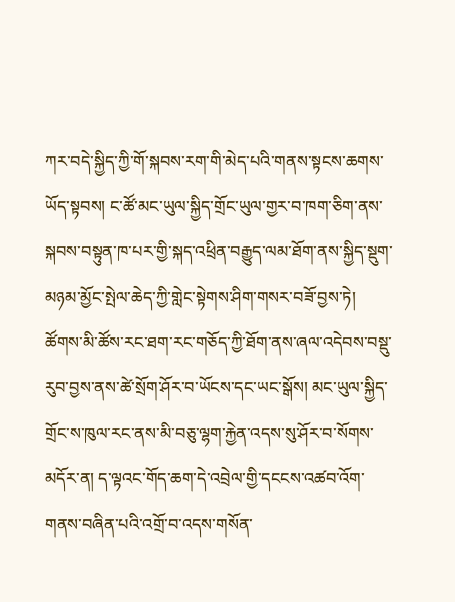ཀར་བདེ་སྐྱིད་ཀྱི་གོ་སྐབས་རག་གི་མེད་པའི་གནས་སྟངས་ཆགས་ཡོད་སྟབས། ང་ཚོ་མང་ཡུལ་སྐྱིད་གྲོང་ཡུལ་གྱར་བ་ཁག་ཅིག་ནས་སྐབས་བསྟུན་ཁ་པར་གྱི་སྐད་འཕྲིན་བརྒྱུད་ལམ་ཐོག་ནས་སྐྱིད་སྡུག་མཉམ་མྱོང་སྤེལ་ཆེད་ཀྱི་གླེང་སྟེགས་ཤིག་གསར་བཟོ་བྱས་ཏེ། ཚོགས་མི་ཚོས་རང་ཐག་རང་གཅོད་ཀྱི་ཐོག་ནས་ཞལ་འདེབས་བསྡུ་རུབ་བྱས་ནས་ཚེ་སྲོག་ཤོར་བ་ཡོངས་དང་ཡང་སྒོས། མང་ཡུལ་སྐྱིད་གྲོང་ས་ཁུལ་རང་ནས་མི་བཅུ་ལྷག་རྐྱེན་འདས་སུ་ཤོར་བ་སོགས་མདོར་ན། ད་ལྟའང་གོད་ཆག་དེ་འབྲེལ་གྱི་དངངས་འཚབ་འོག་གནས་བཞིན་པའི་འགྲོ་བ་འདས་གསོན་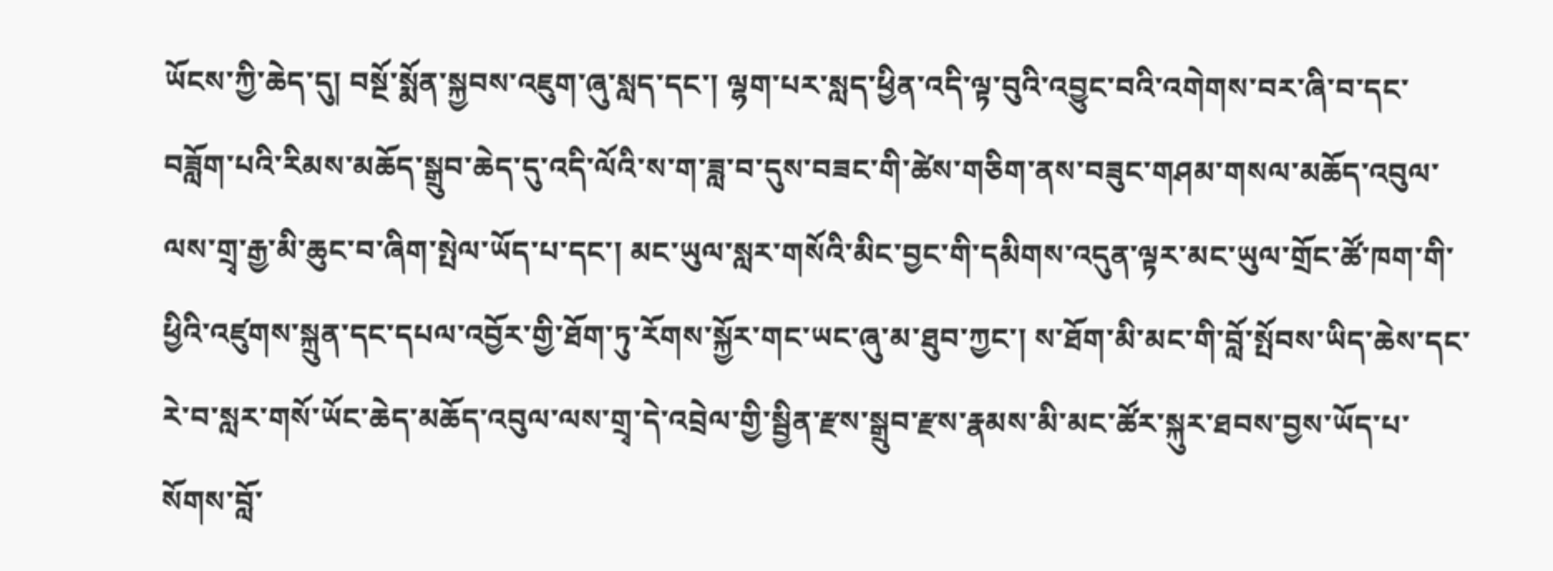ཡོངས་ཀྱི་ཆེད་དུ། བསྔོ་སྨོན་སྐྱབས་འཇུག་ཞུ་སླད་དང་། ལྷག་པར་སླད་ཕྱིན་འདི་ལྟ་བུའི་འབྱུང་བའི་འགེགས་བར་ཞི་བ་དང་བཟློག་པའི་རིམས་མཆོད་སྒྲུབ་ཆེད་དུ་འདི་ལོའི་ས་ག་ཟླ་བ་དུས་བཟང་གི་ཚེས་གཅིག་ནས་བཟུང་གཤམ་གསལ་མཆོད་འབུལ་ལས་གྲྭ་རྒྱ་མི་ཆུང་བ་ཞིག་སྤེལ་ཡོད་པ་དང་། མང་ཡུལ་སླར་གསོའི་མིང་བྱང་གི་དམིགས་འདུན་ལྟར་མང་ཡུལ་གྲོང་ཚོ་ཁག་གི་ཕྱིའི་འཛུགས་སྐྲུན་དང་དཔལ་འབྱོར་གྱི་ཐོག་ཏུ་རོགས་སྐྱོར་གང་ཡང་ཞུ་མ་ཐུབ་ཀྱང་། ས་ཐོག་མི་མང་གི་བློ་སྤོབས་ཡིད་ཆེས་དང་རེ་བ་སླར་གསོ་ཡོང་ཆེད་མཆོད་འབུལ་ལས་གྲྭ་དེ་འབྲེལ་གྱི་སྦྱིན་རྫས་སྒྲུབ་རྫས་རྣམས་མི་མང་ཚོར་སྐུར་ཐབས་བྱས་ཡོད་པ་སོགས་བློ་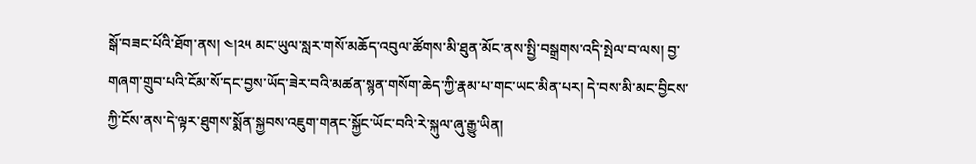སྒོ་བཟང་པོའི་ཐོག་ནས། ༤།༢༥ མང་ཡུལ་སླར་གསོ་མཆོད་འབུལ་ཚོགས་མི་ཐུན་མོང་ནས་སྤྱི་བསྒྲགས་འདི་སྤེལ་བ་ལས། བྱ་གཞག་གྲུབ་པའི་ངོམ་སོ་དང་བྱས་ཡོད་ཟེར་བའི་མཚན་སྙན་གསོག་ཆེད་ཀྱི་རྣམ་པ་གང་ཡང་མིན་པར། དེ་བས་མི་མང་བྱིངས་ཀྱི་ངོས་ནས་དེ་ལྟར་ཐུགས་སྨོན་སྐྱབས་འཇུག་གནང་སྐྱོང་ཡོང་བའི་རེ་སྐུལ་ཞུ་རྒྱུ་ཡིན།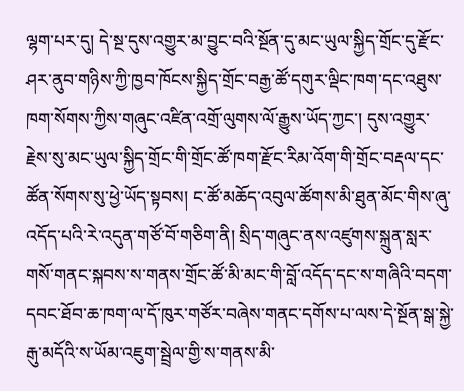ལྷག་པར་དུ། དེ་སྔ་དུས་འགྱུར་མ་བྱུང་བའི་སྔོན་དུ་མང་ཡུལ་སྐྱིད་གྲོང་དུ་རྫོང་ཤར་ནུབ་གཉིས་ཀྱི་ཁྱབ་ཁོངས་སྐྱིད་གྲོང་བརྒྱ་ཚོ་དགུར་ལྡིང་ཁག་དང་འཐུས་ཁག་སོགས་ཀྱིས་གཞུང་འཛིན་འགྲོ་ལུགས་ལོ་རྒྱུས་ཡོད་ཀྱང་། དུས་འགྱུར་རྗེས་སུ་མང་ཡུལ་སྐྱིད་གྲོང་གི་གྲོང་ཚོ་ཁག་རྫོང་རིམ་འོག་གི་གྲོང་བརྡལ་དང་ཚོན་སོགས་སུ་ཕྱེ་ཡོད་སྟབས། ང་ཚོ་མཆོད་འབུལ་ཚོགས་མི་ཐུན་མོང་གིས་ཞུ་འདོད་པའི་རེ་འདུན་གཙོ་བོ་གཅིག་ནི། སྲིད་གཞུང་ནས་འཛུགས་སྐྲུན་སླར་གསོ་གནང་སྐབས་ས་གནས་གྲོང་ཚོ་མི་མང་གི་བློ་འདོད་དང་ས་གཞིའི་བདག་དབང་ཐོབ་ཆ་ཁག་ལ་དོ་ཁུར་གཙོར་བཞེས་གནང་དགོས་པ་ལས་དེ་སྔོན་སྒ་སྐྱེ་རྒུ་མདོའི་ས་ཡོམ་འཇུག་སྦྲེལ་གྱི་ས་གནས་མི་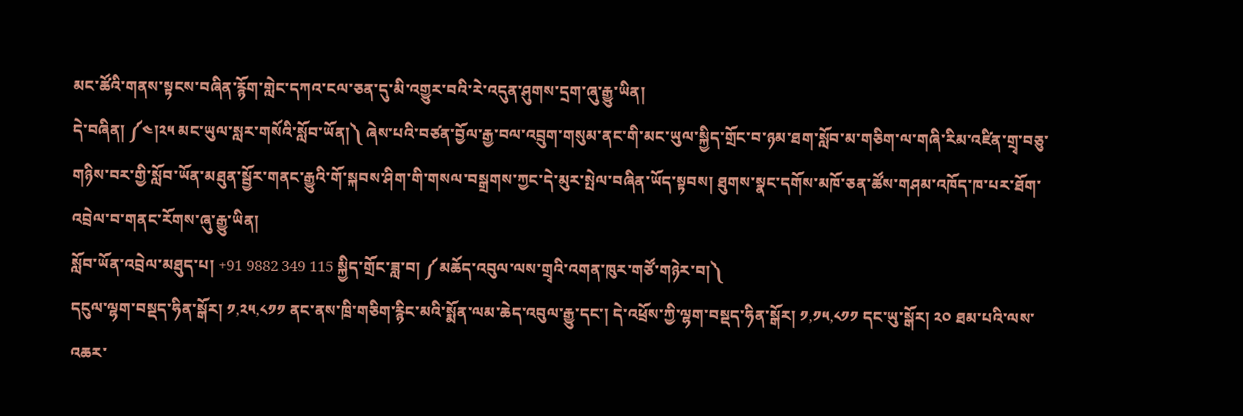མང་ཚོའི་གནས་སྟངས་བཞིན་རྙོག་གླེང་དཀའ་ངལ་ཅན་དུ་མི་འགྱུར་བའི་རེ་འདུན་ཤུགས་དྲག་ཞུ་རྒྱུ་ཡིན།
དེ་བཞིན། ༼༤།༢༥ མང་ཡུལ་སླར་གསོའི་སློབ་ཡོན།༽ ཞེས་པའི་བཙན་བྱོལ་རྒྱ་བལ་འབྲུག་གསུམ་ནང་གི་མང་ཡུལ་སྐྱིད་གྲོང་བ་ཉམ་ཐག་སློབ་མ་གཅིག་ལ་གཞི་རིམ་འཛིན་གྲྭ་བཅུ་གཉིས་བར་གྱི་སློབ་ཡོན་མཐུན་སྦྱོར་གནང་རྒྱུའི་གོ་སྐབས་ཤིག་གི་གསལ་བསྒྲགས་ཀྱང་དེ་མུར་སྤེལ་བཞིན་ཡོད་སྟབས། ཐུགས་སྣང་དགོས་མཁོ་ཅན་ཚོས་གཤམ་འཁོད་ཁ་པར་ཐོག་འབྲེལ་བ་གནང་རོགས་ཞུ་རྒྱུ་ཡིན།
སློབ་ཡོན་འབྲེལ་མཐུད་པ། +91 9882 349 115 སྐྱིད་གྲོང་ཟླ་བ། ༼མཆོད་འབུལ་ལས་གྲྭའི་འགན་ཁུར་གཙོ་གཉེར་བ།༽
དངུལ་ལྷག་བསྡད་ཧིན་སྒོར། ༡,༢༥,༨༡༡ ནང་ནས་ཁྲི་གཅིག་རྙིང་མའི་སྨོན་ལམ་ཆེད་འབུལ་རྒྱུ་དང་། དེ་འཕྲོས་ཀྱི་ལྷག་བསྡད་ཧིན་སྒོར། ༡,༡༥,༨༡༡ དང་ཡུ་སྒོར། ༢༠ ཐམ་པའི་ལས་འཆར་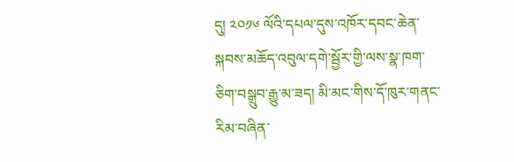དུ། ༢༠༡༦ ལོའི་དཔལ་དུས་འཁོར་དབང་ཆེན་སྐབས་མཆོད་འབུལ་དགེ་སྦྱོར་གྱི་ལས་སྣ་ཁག་ཅིག་བསྒྲུབ་རྒྱུ་མ་ཟད། མི་མང་གིས་དོ་ཁུར་གནང་རིམ་བཞིན་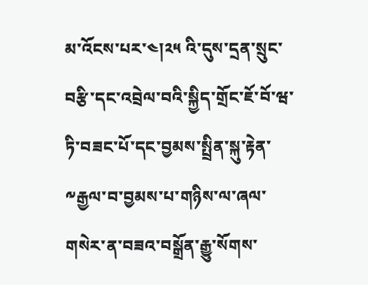མ་འོངས་པར་༤།༢༥ འི་དུས་དྲན་སྲུང་བརྩི་དང་འབྲེལ་བའི་སྐྱིད་གྲོང་ཇོ་བོ་ཝ་ཏི་བཟང་པོ་དང་བྱམས་སྤྲིན་སྐུ་རྟེན་༸རྒྱལ་བ་བྱམས་པ་གཉིས་ལ་ཞལ་གསེར་ན་བཟའ་བསྒྲོན་རྒྱུ་སོགས་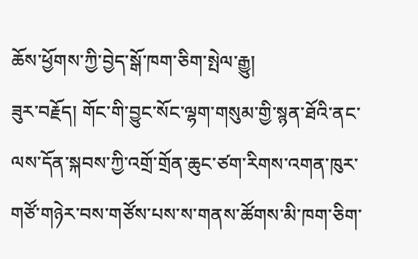ཆོས་ཕྱོགས་ཀྱི་བྱེད་སྒོ་ཁག་ཅིག་སྤེལ་རྒྱུ།
ཟུར་བརྗོད། གོང་གི་བྱུང་སོང་ལྷག་གསུམ་གྱི་སྙན་ཐོའི་ནང་ལས་དོན་སྐབས་ཀྱི་འགྲོ་གྲོན་ཆུང་ཙག་རིགས་འགན་ཁུར་གཙོ་གཉེར་བས་གཙོས་པས་ས་གནས་ཚོགས་མི་ཁག་ཅིག་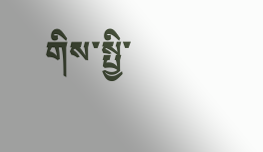གིས་སྤྱི་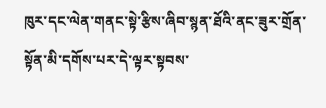ཁུར་དང་ལེན་གནང་སྟེ་རྩིས་ཞིབ་སྙན་ཐོའི་ནང་ཟུར་གྲོན་སྟོན་མི་དགོས་པར་དེ་ལྟར་སྟབས་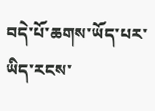བདེ་པོ་ཆགས་ཡོད་པར་ཡིད་རངས་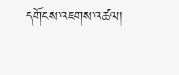དགོངས་འཇགས་འཚལ།